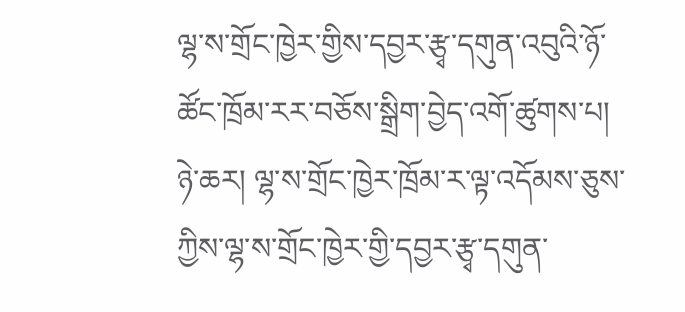ལྷ་ས་གྲོང་ཁྱེར་གྱིས་དབྱར་རྩྭ་དགུན་འབུའི་ཉོ་ཚོང་ཁྲོམ་རར་བཅོས་སྒྲིག་བྱེད་འགོ་ཚུགས་པ།
ཉེ་ཆར། ལྷ་ས་གྲོང་ཁྱེར་ཁྲོམ་ར་ལྟ་འདོམས་ཅུས་ཀྱིས་ལྷ་ས་གྲོང་ཁྱེར་གྱི་དབྱར་རྩྭ་དགུན་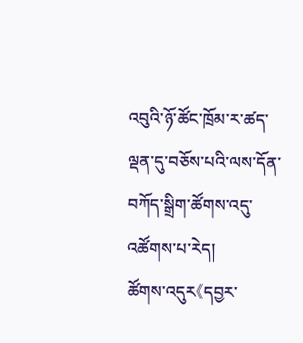འབུའི་ཉོ་ཚོང་ཁྲོམ་ར་ཚད་ལྡན་དུ་བཅོས་པའི་ལས་དོན་བཀོད་སྒྲིག་ཚོགས་འདུ་འཚོགས་པ་རེད།
ཚོགས་འདུར《དབྱར་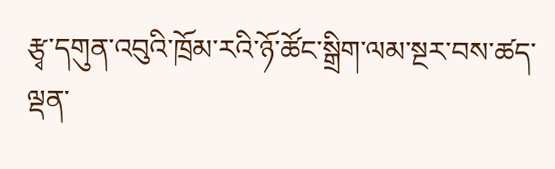རྩྭ་དགུན་འབུའི་ཁྲོམ་རའི་ཉོ་ཚོང་སྒྲིག་ལམ་སྔར་བས་ཚད་ལྡན་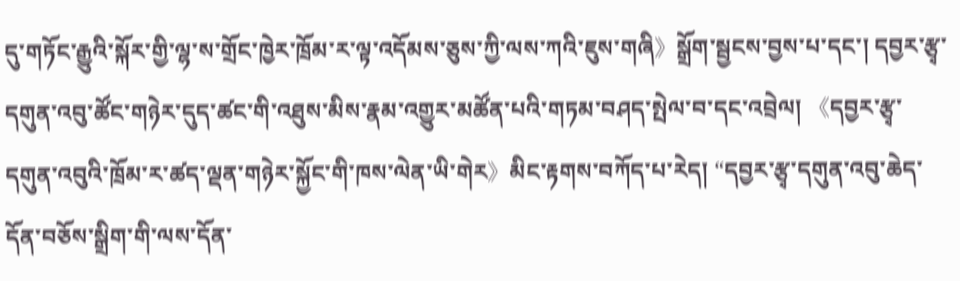དུ་གཏོང་རྒྱུའི་སྐོར་གྱི་ལྷ་ས་གྲོང་ཁྱེར་ཁྲོམ་ར་ལྟ་འདོམས་ཅུས་ཀྱི་ལས་ཀའི་ཇུས་གཞི》སྒྲོག་སྦྱངས་བྱས་པ་དང་། དབྱར་རྩྭ་དགུན་འབུ་ཚོང་གཉེར་དུད་ཚང་གི་འཐུས་མིས་རྣམ་འགྱུར་མཚོན་པའི་གཏམ་བཤད་སྤེལ་བ་དང་འབྲེལ། 《དབྱར་རྩྭ་དགུན་འབུའི་ཁྲོམ་ར་ཚད་ལྡན་གཉེར་སྐྱོང་གི་ཁས་ལེན་ཡི་གེར》མིང་རྟགས་བཀོད་པ་རེད། “དབྱར་རྩྭ་དགུན་འབུ་ཆེད་དོན་བཅོས་སྒྲིག་གི་ལས་དོན་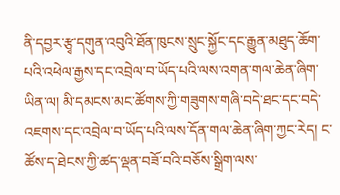ནི་དབྱར་རྩྭ་དགུན་འབུའི་ཐོན་ཁུངས་སྲུང་སྐྱོང་དང་རྒྱུན་མཐུད་ཆོག་པའི་འཕེལ་རྒྱས་དང་འབྲེལ་བ་ཡོད་པའི་ལས་འགན་གལ་ཆེན་ཞིག་ཡིན་ལ། མི་དམངས་མང་ཚོགས་ཀྱི་གཟུགས་གཞི་བདེ་ཐང་དང་བདེ་འཇགས་དང་འབྲེལ་བ་ཡོད་པའི་ལས་དོན་གལ་ཆེན་ཞིག་ཀྱང་རེད། ང་ཚོས་ད་ཐེངས་ཀྱི་ཚད་ལྡན་བཟོ་བའི་བཅོས་སྒྲིག་ལས་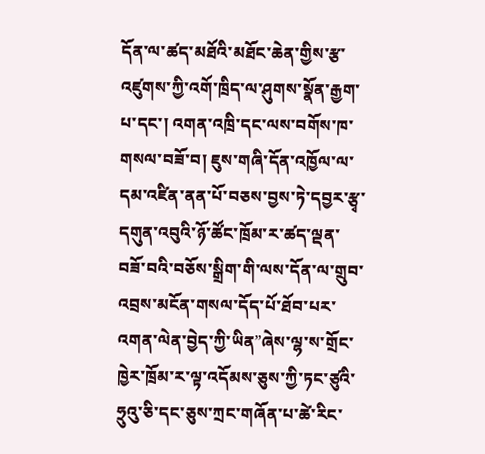དོན་ལ་ཚད་མཐོའི་མཐོང་ཆེན་གྱིས་རྩ་འཛུགས་ཀྱི་འགོ་ཁྲིད་ལ་ཤུགས་སྣོན་རྒྱག་པ་དང་། འགན་འཁྲི་དང་ལས་བགོས་ཁ་གསལ་བཟོ་བ། ཇུས་གཞི་དོན་འཁྱོལ་ལ་དམ་འཛིན་ནན་པོ་བཅས་བྱས་ཏེ་དབྱར་རྩྭ་དགུན་འབུའི་ཉོ་ཚོང་ཁྲོམ་ར་ཚད་ལྡན་བཟོ་བའི་བཅོས་སྒྲིག་གི་ལས་དོན་ལ་གྲུབ་འབྲས་མངོན་གསལ་དོད་པོ་ཐོབ་པར་འགན་ལེན་བྱེད་ཀྱི་ཡིན”ཞེས་ལྷ་ས་གྲོང་ཁྱེར་ཁྲོམ་ར་ལྟ་འདོམས་ཅུས་ཀྱི་ཏང་ཙུའི་ཧྲུའུ་ཅི་དང་ཅུས་ཀྲང་གཞོན་པ་ཚེ་རིང་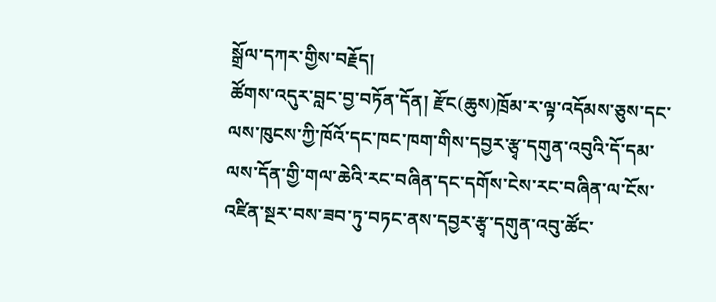སྒྲོལ་དཀར་གྱིས་བརྗོད།
ཚོགས་འདུར་བླང་བྱ་བཏོན་དོན། རྫོང(ཆུས)ཁྲོམ་ར་ལྟ་འདོམས་ཅུས་དང་ལས་ཁུངས་ཀྱི་ཁོའོ་དང་ཁང་ཁག་གིས་དབྱར་རྩྭ་དགུན་འབུའི་དོ་དམ་ལས་དོན་གྱི་གལ་ཆེའི་རང་བཞིན་དང་དགོས་ངེས་རང་བཞིན་ལ་ངོས་འཛིན་སྔར་བས་ཟབ་ཏུ་བཏང་ནས་དབྱར་རྩྭ་དགུན་འབུ་ཚོང་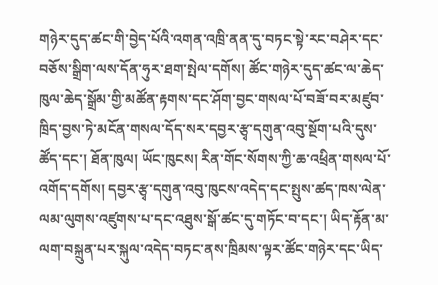གཉེར་དུད་ཚང་གི་བྱེད་པོའི་འགན་འཁྲི་ནན་དུ་བཏང་སྟེ་རང་བཤེར་དང་བཅོས་སྒྲིག་ལས་དོན་ཧུར་ཐག་སྤེལ་དགོས། ཚོང་གཉེར་དུད་ཚང་ལ་ཆེད་ཁུལ་ཆེད་སྒྲོམ་གྱི་མཚོན་རྟགས་དང་ཤོག་བྱང་གསལ་པོ་བཟོ་བར་མཛུབ་ཁྲིད་བྱས་ཏེ་མངོན་གསལ་དོད་སར་དབྱར་རྩྭ་དགུན་འབུ་སྔོག་པའི་དུས་ཚོད་དང་། ཐོན་ཁུལ། ཡོང་ཁུངས། རིན་གོང་སོགས་ཀྱི་ཆ་འཕྲིན་གསལ་པོ་འགོད་དགོས། དབྱར་རྩྭ་དགུན་འབུ་ཁུངས་འདེད་དང་སྤུས་ཚད་ཁས་ལེན་ལམ་ལུགས་འཛུགས་པ་དང་འཐུས་སྒོ་ཚང་དུ་གཏོང་བ་དང་། ཡིད་རྟོན་མ་ལག་བསྐྲུན་པར་སྐུལ་འདེད་བཏང་ནས་ཁྲིམས་ལྟར་ཚོང་གཉེར་དང་ཡིད་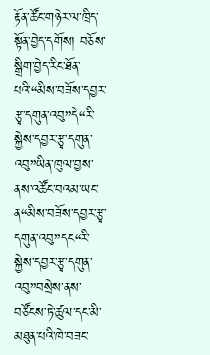རྟོན་ཚོང་གཉེར་ལ་ཁྲིད་སྟོན་བྱེད་དགོས། བཅོས་སྒྲིག་བྱེད་རིང་ཐོན་པའི་“མིས་བཟོས་དབྱར་རྩྭ་དགུན་འབུ”དེ“རི་སྐྱེས་དབྱར་རྩྭ་དགུན་འབུ”ཡིན་ཁུལ་བྱས་ནས་འཚོང་བའམ་ཡང་ན“མིས་བཟོས་དབྱར་རྩྭ་དགུན་འབུ”དང“རི་སྐྱེས་དབྱར་རྩྭ་དགུན་འབུ”བསྲེས་ནས་བཙོངས་ཏེ་ཚུལ་དང་མི་མཐུན་པའི་ཁེ་བཟང་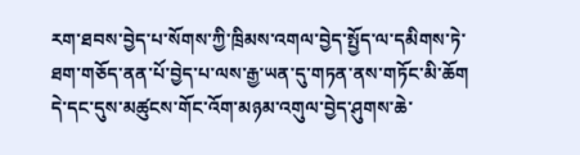རག་ཐབས་བྱེད་པ་སོགས་ཀྱི་ཁྲིམས་འགལ་བྱེད་སྤྱོད་ལ་དམིགས་ཏེ་ཐག་གཅོད་ནན་པོ་བྱེད་པ་ལས་རྒྱ་ཡན་དུ་གཏན་ནས་གཏོང་མི་ཆོག དེ་དང་དུས་མཚུངས་གོང་འོག་མཉམ་འགུལ་བྱེད་ཤུགས་ཆེ་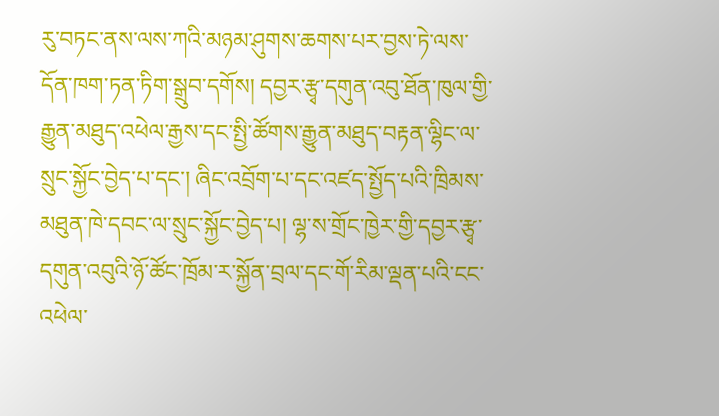རུ་བཏང་ནས་ལས་ཀའི་མཉམ་ཤུགས་ཆགས་པར་བྱས་ཏེ་ལས་དོན་ཁག་ཏན་ཏིག་སྒྲུབ་དགོས། དབྱར་རྩྭ་དགུན་འབུ་ཐོན་ཁུལ་གྱི་རྒྱུན་མཐུད་འཕེལ་རྒྱས་དང་སྤྱི་ཚོགས་རྒྱུན་མཐུད་བརྟན་ལྷིང་ལ་སྲུང་སྐྱོང་བྱེད་པ་དང་། ཞིང་འབྲོག་པ་དང་འཛད་སྤྱོད་པའི་ཁྲིམས་མཐུན་ཁེ་དབང་ལ་སྲུང་སྐྱོང་བྱེད་པ། ལྷ་ས་གྲོང་ཁྱེར་གྱི་དབྱར་རྩྭ་དགུན་འབུའི་ཉོ་ཚོང་ཁྲོམ་ར་སྐྱོན་བྲལ་དང་གོ་རིམ་ལྡན་པའི་ངང་འཕེལ་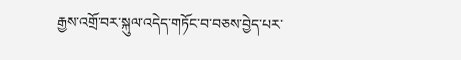རྒྱས་འགྲོ་བར་སྐུལ་འདེད་གཏོང་བ་བཅས་བྱེད་པར་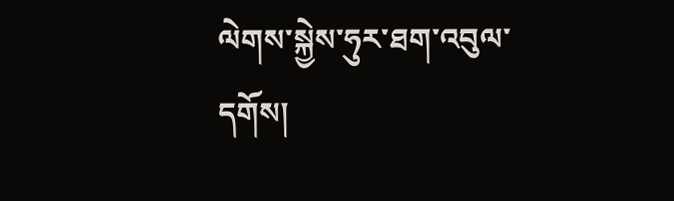ལེགས་སྐྱེས་ཧུར་ཐག་འབུལ་དགོས།